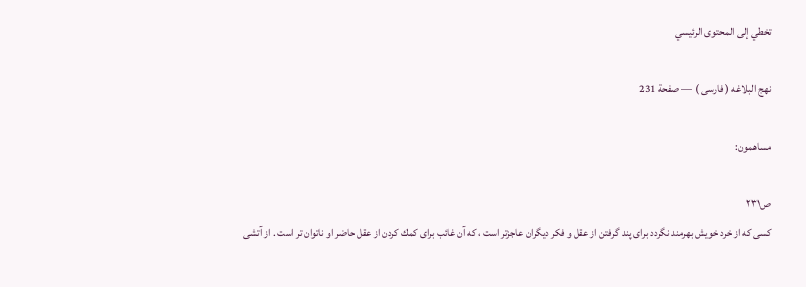تخطي إلى المحتوى الرئيسي

نهج البلاغه ( فارسى ) — صفحة 231

مساهمون:

ص٢٣١
كسى كه از خرد خويش بهرمند نگردد براى پند گرفتن از عقل و فكر ديگران عاجزتر است ، كه آن غائب براى كمك كردن از عقل حاضر او ناتوان تر است . از آتشى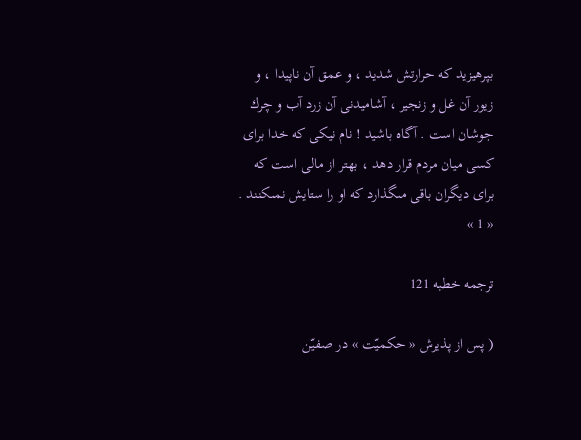بپرهيزيد كه حرارتش شديد ، و عمق آن ناپيدا ، و زيور آن غل و زنجير ، آشاميدنى آن زرد آب و چرك جوشان است . آگاه باشيد ! نام نيكى كه خدا براى كسى ميان مردم قرار دهد ، بهتر از مالى است كه براى ديگران باقى مىگذارد كه او را ستايش نمىكنند . « 1 »

ترجمه خطبه 121

( پس از پذيرش « حكميّت » در صفيّن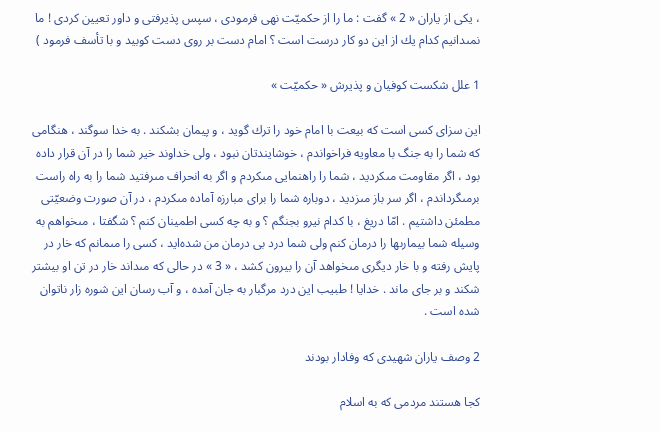، يكى از ياران « 2 » گفت : ما را از حكميّت نهى فرمودى ، سپس پذيرفتى و داور تعيين كردى ! ما نمىدانيم كدام يك از اين دو كار درست است ؟ امام دست بر روى دست كوبيد و با تأسف فرمود )

1 علل شكست كوفيان و پذيرش « حكميّت »

اين سزاى كسى است كه بيعت با امام خود را ترك گويد ، و پيمان بشكند . به خدا سوگند ، هنگامى كه شما را به جنگ با معاويه فراخواندم ، خوشايندتان نبود ، ولى خداوند خير شما را در آن قرار داده بود ، اگر مقاومت مىكرديد ، شما را راهنمايى مىكردم و اگر به انحراف مىرفتيد شما را به راه راست برمىگرداندم ، اگر سر باز مىزديد ، دوباره شما را براى مبارزه آماده مىكردم ، در آن صورت وضعيّتى مطمئن داشتيم . امّا دريغ ، با كدام نيرو بجنگم ؟ و به چه كسى اطمينان كنم ؟ شگفتا ، مىخواهم به وسيله شما بيمارىها را درمان كنم ولى شما درد بى درمان من شده‌ايد ، كسى را مىمانم كه خار در پايش رفته و با خار ديگرى مىخواهد آن را بيرون كشد ، « 3 » در حالى كه مىداند خار در تن او بيشتر شكند و بر جاى ماند . خدايا ! طبيب اين درد مرگبار به جان آمده ، و آب رسان اين شوره زار ناتوان شده است .

2 وصف ياران شهيدى كه وفادار بودند

كجا هستند مردمى كه به اسلام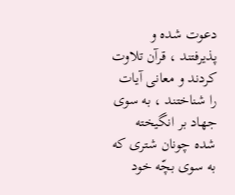دعوت شده و پذيرفتند ، قرآن تلاوت كردند و معانى آيات را شناختند ، به سوى جهاد بر انگيخته شده چونان شترى كه به سوى بچّه خود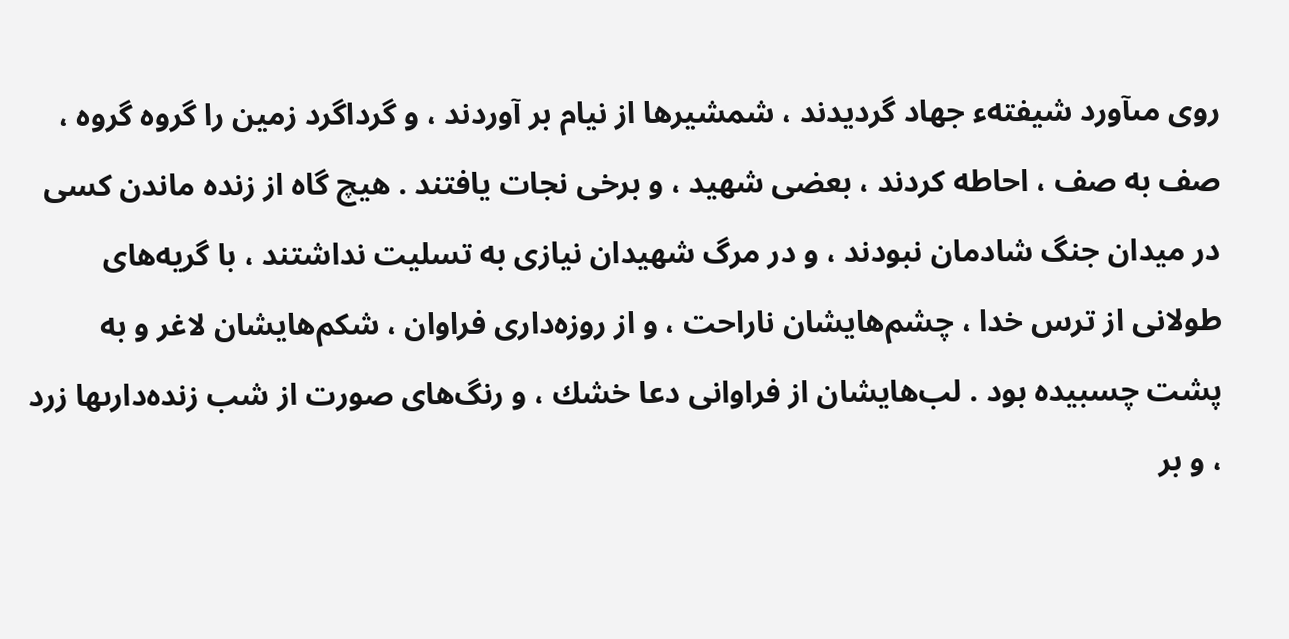روى مىآورد شيفتهء جهاد گرديدند ، شمشيرها از نيام بر آوردند ، و گرداگرد زمين را گروه گروه ، صف به صف ، احاطه كردند ، بعضى شهيد ، و برخى نجات يافتند . هيچ گاه از زنده ماندن كسى در ميدان جنگ شادمان نبودند ، و در مرگ شهيدان نيازى به تسليت نداشتند ، با گريه‌هاى طولانى از ترس خدا ، چشم‌هايشان ناراحت ، و از روزه‌دارى فراوان ، شكم‌هايشان لاغر و به پشت چسبيده بود . لب‌هايشان از فراوانى دعا خشك ، و رنگ‌هاى صورت از شب زنده‌دارىها زرد ، و بر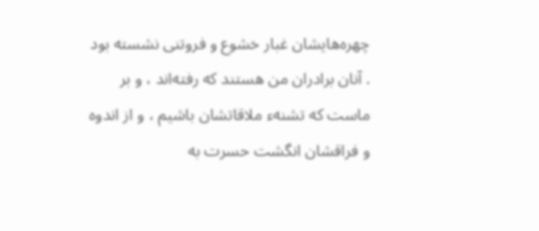چهره‌هايشان غبار خشوع و فروتنى نشسته بود . آنان برادران من هستند كه رفته‌اند ، و بر ماست كه تشنهء ملاقاتشان باشيم ، و از اندوه و فراقشان انگشت حسرت به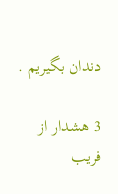دندان بگيريم .

3 هشدار از فريب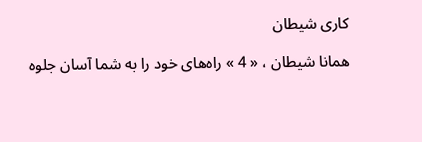كارى شيطان

همانا شيطان ، « 4 » راه‌هاى خود را به شما آسان جلوه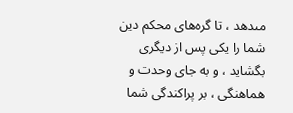مىدهد ، تا گره‌هاى محكم دين شما را يكى پس از ديگرى بگشايد ، و به جاى وحدت و هماهنگى ، بر پراكندگى شما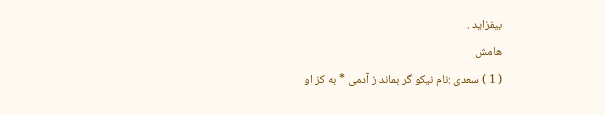بيفزايد .
هامش
( 1 ) سعدى :نام نيكو گر بماند ز آدمى * به كز او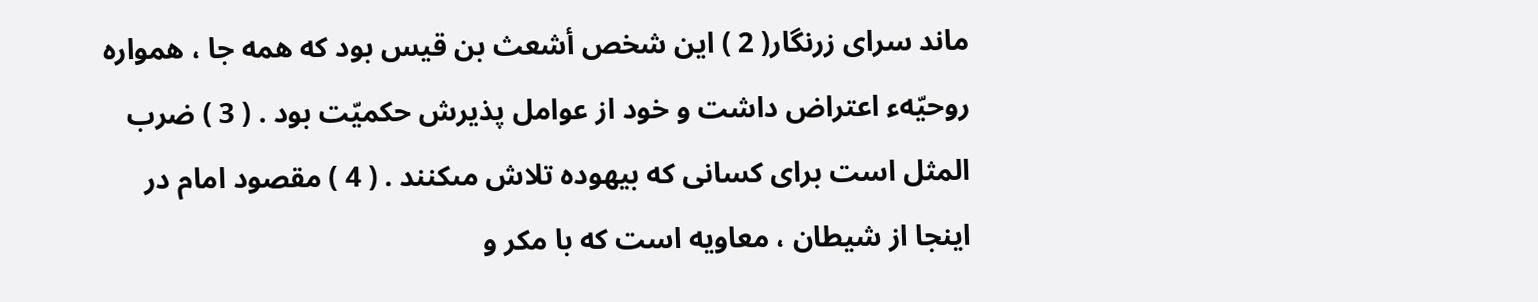ماند سراى زرنگار( 2 ) اين شخص أشعث بن قيس بود كه همه جا ، همواره روحيّهء اعتراض داشت و خود از عوامل پذيرش حكميّت بود . ( 3 ) ضرب المثل است براى كسانى كه بيهوده تلاش مىكنند . ( 4 ) مقصود امام در اينجا از شيطان ، معاويه است كه با مكر و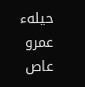حيلهء عمرو عاص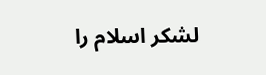لشكر اسلام را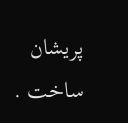پريشان ساخت .